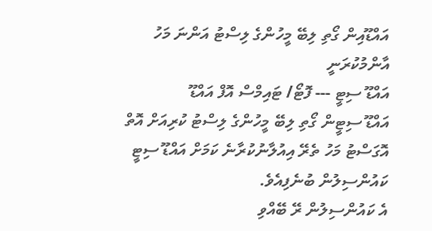އައްޑޫއިން ގޯތި ލިބޭ މީހުންގެ ލިސްޓު އަންނަ މަހު އާންމުކުރަނީ
އައްޑޫ ސިޓީ --- ފޮޓޯ/ ޓައިމްސް އޮފް އައްޑޫ
އައްޑޫ ސިޓީން ގޯތި ލިބޭ މީހުންގެ ލިސްޓު ކުރިއަށް އޮތް އޮގަސްޓު މަހު ތެރޭ އިއުލާނުކުރާނެ ކަމަށް އައްޑޫ ސިޓީ ކައުންސިލުން ބުނެފިއެވެ.
އެ ކައުންސިލުން ރޭ ބޭއްވި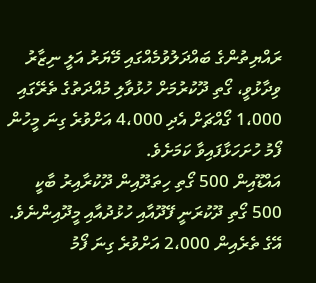ރައްޔިތުންގެ ބައްދަލުވުމެއްގައި މޭޔަރު އަލީ ނިޒާރު ވިދާޅުވީ، ގޯތި ދޫކުރުމަށް ހުޅުވާލި މުއްދަތުގެ ތެރޭގައި 1،000 ގޯއްޗަށް އެދި 4،000 އަށްވުރެ ގިނަ މީހުން ފޯމު ހުށަހަޅާފައިވާ ކަމަށެވެ.
އައްޑޫއިން 500 ގޯތި ހިތަދޫއިން ދޫކުރާއިރު ބާކީ 500 ގޯތި ދޫކުރަނީ ފޭދޫއާއި ހުޅުދުއާއި މީދޫއިންނެވެ.
އޭގެ ތެރެއިން 2،000 އަށްވުރެ ގިނަ ފޯމު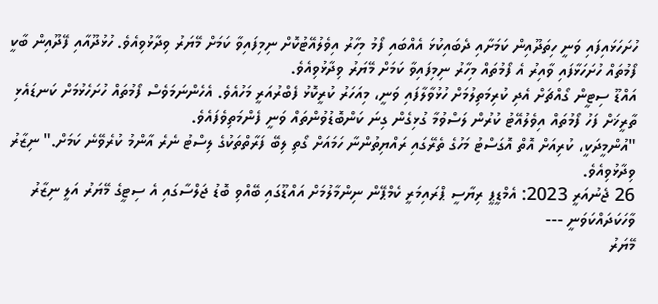ހުށަހަޅައިފައި ވަނީ ހިތަދޫއިން ކަމަށާއި ދެބައިކުޅަ އެއްބައި ފޯމު މިހާރު އިވެލުއޭޓުކޮށް ނިމިފައިވާ ކަމަށް މޭޔަރު ވިދާޅުވިއެވެ. ހުޅުދޫއާއި ފޭދޫއިން ބާކީ ފޯމުތައް ހުށަހަޅާފައި ވާއިރު އެ ފޯމުތައް މިހާރު ނިމިފައިވާ ކަމަށް މޭޔަރު ވިދާޅުވިއެވެ.
އައްޑޫ ސިޓީން ގޯއްޗަށް އެދި ކުރިމަތިލުމަށް ހުޅުވާލާފައި ވަނީ، މިއަހަރު ކުރީކޮޅު ފެބްރުއަރީ މަހުއެވެ. އެހެންނަމަވެސް ފޯމުތައް ހުށަހެޅުމަށް ކަނޑައެޅި ތާރީޚަށް ފަހު ފޯމުތައް އިވެލުއޭޓު ކުރުން ލަސްވުމާ ގުޅިގެން ގިނަ ކަންބޮޑުވުންތައް ވަނީ ފެންމަތިވެފައެވެ.
"އުންމީދަކީ، ކުރިއަށް އޮތް އޮގަސްޓު މަހުގެ ތެރޭގައި ރައްޔިތުންނާ ހަމައަށް ގޯތި ލިބޭ ފަރާތްތަކުގެ ލިސްޓު ނެރެ އާންމު ކުރެވޭނެ ކަމަށް." ނިޒާރު ވިދާޅުވިއެވެ.
26 ޖެނުއަރީ 2023: އެމްޑީޕީ ރިޔާސީ ޕްރައިމަރީ ކެމްޕޭން ނިންމާލުމަށް އައްޑޫގައި ބޭއްވި ބޮޑު ޖަލްސާގައި އެ ސިޓީގެ މޭޔަރު އަލީ ނިޒާރު ވާހަކަދައްކަވަނީ ---
މޭޔަރު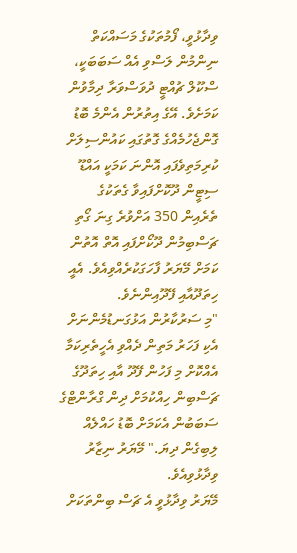ވިދާޅުވީ، ފޯމުތަކުގެ މަސައްކަތް ނިންމުން ލަސްވި އެއް ސަބަބަކީ، ސްކޫލް ޗުއްޓީ ދުވަސްވަރާ ދިމާވުން ކަމަށެވެ. އޭގެ އިތުރުން އެންމެ ބޮޑު ގޮންޖެހުމެއްގެ ގޮތުގައި ކައުންސިލަށް ކުރިމަތިވެފައި އޮންނަ ކަމަކީ އައްޑޫ ސިޓީން ދޫކޮށްފައިވާ ގެތަކުގެ ތެރެއިން 350 އަށްވުރެ ގިނަ ގޯތި ޗަސްބިމުން ދޫކޯށްފައި އޮތް އޮތުން ކަމަށް މޭޔަރު ފާހަގަކުރެއްވިއެވެ. އެއީ ހިތަދޫއާއި ފޭދޫއިންނެވެ.
"މި ސަރުކާރުން އަޅުގަނޑުމެންނަށް އެކި ފަހަރު މަތިން ދެއްވި އެހީތެރިކަމާ އެއްކޮށް މި ފަހުން ފޭދޫ އާއި ހިތަދޫގެ ޗަސްބިން ހިއްކުމަށް ދިން ގްރާންޓްގެ ސަބަބުން އެކަމަށް ބޮޑު ހައްލެއް ލިބިގެން ދިޔަ." މޭޔަރު ނިޒާރު ވިދާޅުވިއެވެ.
މޭޔަރު ވިދާޅުވީ އެ ޗަސް ބިންތަކަށް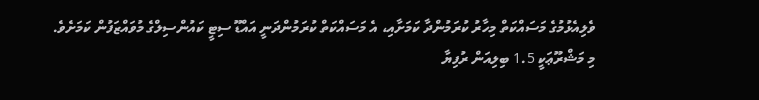ވެލިއެޅުމުގެ މަސައްކަތް މިހާރު ކުރަމުންދާ ކަމަށާއި، އެ މަސައްކަތް ކުރަމުންދަނީ އައްޑޫ ސިޓީ ކައުންސިލްގެ މުވައްޒަފުން ކަމަށެވެ.
މި މަޝްރޫޢަކީ 1.5 ބިލިއަން ރުފިޔާ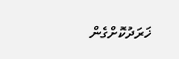ޚަރަދުކޮށްގެން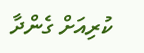ކުރިއަށް ގެންދާ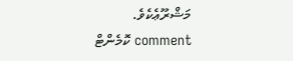މަޝްރޫޢެކެވެ.
comment ކޮމެންޓް